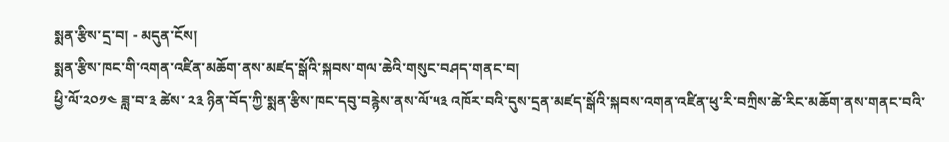སྨན་རྩིས་དྲ་བ། - མདུན་ངོས།
སྨན་རྩིས་ཁང་གི་འགན་འཛིན་མཆོག་ནས་མཛད་སྒོའི་སྐབས་གལ་ཆེའི་གསུང་བཤད་གནང་བ།
ཕྱི་ལོ་༢༠༡༤ ཟླ་བ་༣ ཚེས་ ༢༣ ཉིན་བོད་ཀྱི་སྨན་རྩིས་ཁང་དབུ་བརྙེས་ནས་ལོ་༥༣ འཁོར་བའི་དུས་དྲན་མཛད་སྒོའི་སྐབས་འགན་འཛིན་ཕུ་རི་བཀྲིས་ཚེ་རིང་མཆོག་ནས་གནང་བའི་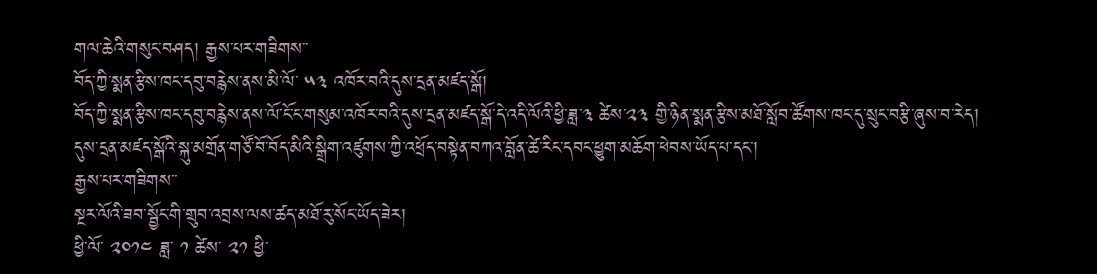གལ་ཆེའི་གསུང་བཤད། རྒྱས་པར་གཟིགས་་
བོད་ཀྱི་སྨན་རྩིས་ཁང་དབུ་བརྙེས་ནས་མི་ལོ་ ༥༣ འཁོར་བའི་དུས་དྲན་མཛད་སྒོ།
བོད་ཀྱི་སྨན་རྩིས་ཁང་དབུ་བརྙེས་ནས་ལོ་ངོ་ང་གསུམ་འཁོར་བའི་དུས་དྲན་མཛད་སྒོ་དེ་འདི་ལོའི་ཕྱི་ཟླ་༣ ཚེས་༢༣ གྱི་ཉིན་སྨན་རྩིས་མཐོ་སློབ་ཚོགས་ཁང་དུ་སྲུང་བརྩི་ཞུས་བ་རེད། དུས་དྲན་མཛད་སྒོའི་སྐུ་མགྲོན་གཙོ་བོ་བོད་མིའི་སྒྲིག་འཛུགས་ཀྱི་འཕྲོད་བསྟེན་བཀའ་བློན་ཚེ་རིང་དབང་ཕྱུག་མཆོག་ཕེབས་ཡོད་པ་དང་།
རྒྱས་པར་གཟིགས་་
སྔར་ལོའི་ཟབ་སྦྱོང་གི་གྲུབ་འབྲས་ལས་ཚད་མཐོ་རུ་སོང་ཡོད་ཟེར།
ཕྱི་ལོ་ ༢༠༡༤ ཟླ་ ༡ ཚེས་ ༢༡ ཕྱི་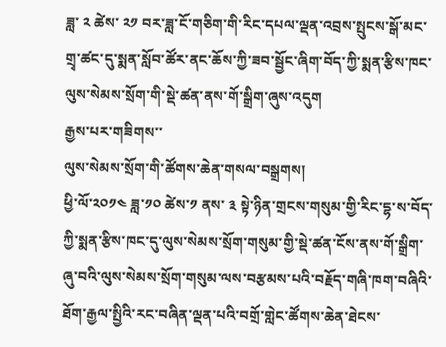ཟླ་ ༢ ཚེས་ ༢༡ བར་ཟླ་ངོ་གཅིག་གི་རིང་དཔལ་ལྡན་འབྲས་སྤུངས་སྒོ་མང་གྲྭ་ཚང་དུ་སྨན་སློབ་ཚོར་ནང་ཆོས་ཀྱི་ཟབ་སྦྱོང་ཞིག་བོད་ཀྱི་སྨན་རྩིས་ཁང་ལུས་སེམས་སྲོག་གི་སྡེ་ཚན་ནས་གོ་སྒྲིག་ཞུས་འདུག
རྒྱས་པར་གཟིགས་་
ལུས་སེམས་སྲོག་གི་ཚོགས་ཆེན་གསལ་བསྒྲགས།
ཕྱི་ལོ་༢༠༡༤ ཟླ་༡༠ ཚེས་༡ ནས་ ༣ སྟེ་ཉིན་གྲངས་གསུམ་གྱི་རིང་དྷ་ས་བོད་ཀྱི་སྨན་རྩིས་ཁང་དུ་ལུས་སེམས་སྲོག་གསུམ་གྱི་སྡེ་ཚན་ངོས་ནས་གོ་སྒྲིག་ཞུ་བའི་ལུས་སེམས་སྲོག་གསུམ་ལས་བརྩམས་པའི་བརྗོད་གཞི་ཁག་བཞིའི་ཐོག་རྒྱལ་སྤྱིའི་རང་བཞིན་ལྡན་པའི་བགྲོ་གླེང་ཚོགས་ཆེན་ཐེངས་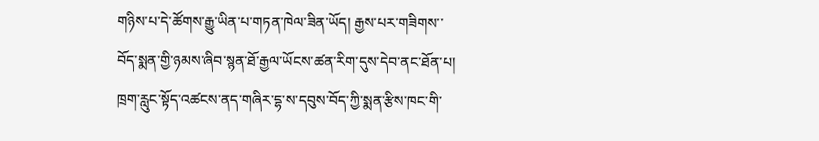གཉིས་པ་དེ་ཚོགས་རྒྱུ་ཡིན་པ་གཏན་ཁེལ་ཟིན་ཡོད། རྒྱས་པར་གཟིགས་་
བོད་སྨན་གྱི་ཉམས་ཞིབ་སྙན་ཐོ་རྒྱལ་ཡོངས་ཚན་རིག་དུས་དེབ་ནང་ཐོན་པ།
ཁྲག་རླུང་སྟོད་འཚངས་ནད་གཞིར་དྷ་ས་དབུས་བོད་ཀྱི་སྨན་རྩིས་ཁང་གི་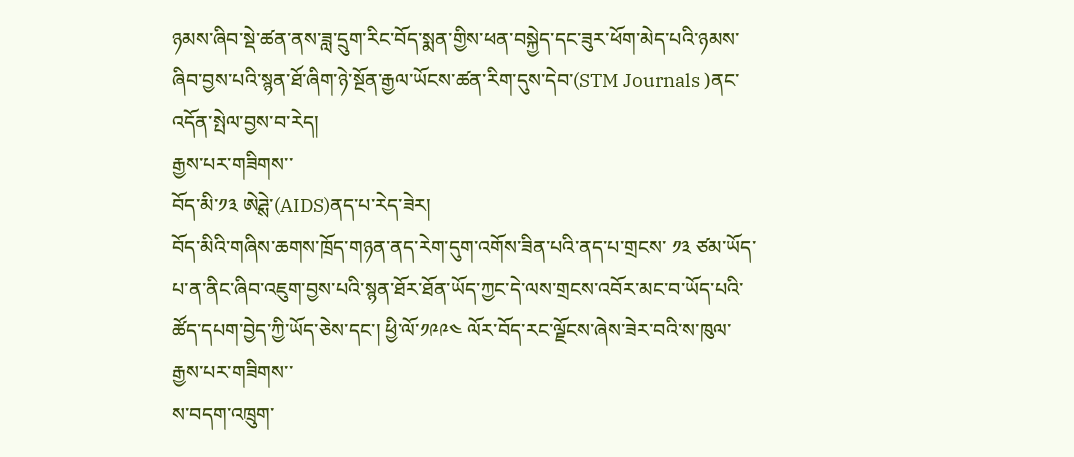ཉམས་ཞིབ་སྡེ་ཚན་ནས་ཟླ་དྲུག་རིང་བོད་སྨན་གྱིས་ཕན་བསྐྱེད་དང་ཟུར་ཕོག་མེད་པའི་ཉམས་ཞིབ་བྱས་པའི་སྙན་ཐོ་ཞིག་ཉེ་སྔོན་རྒྱལ་ཡོངས་ཚན་རིག་དུས་དེབ་(STM Journals )ནང་འདོན་སྤེལ་བྱས་བ་རེད།
རྒྱས་པར་གཟིགས་་
བོད་མི་༡༣ ཨེཌྶེ་(AIDS)ནད་པ་རེད་ཟེར།
བོད་མིའི་གཞིས་ཆགས་ཁྲོད་གཉན་ནད་རེག་དུག་འགོས་ཟིན་པའི་ནད་པ་གྲངས་ ༡༣ ཙམ་ཡོད་པ་ན་ནིང་ཞིབ་འཇུག་བྱས་པའི་སྙན་ཐོར་ཐོན་ཡོད་ཀྱང་དེ་ལས་གྲངས་འབོར་མང་བ་ཡོད་པའི་ཚོད་དཔག་བྱེད་ཀྱི་ཡོད་ཅེས་དང་། ཕྱི་ལོ་༡༩༩༤ ལོར་བོད་རང་ལྗོངས་ཞེས་ཟེར་བའི་ས་ཁུལ་
རྒྱས་པར་གཟིགས་་
ས་བདག་འཁྲུག་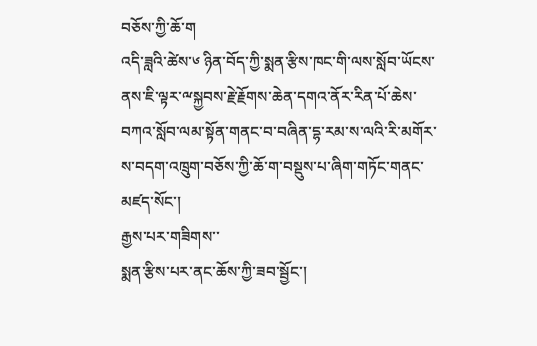བཅོས་ཀྱི་ཆོ་ག
འདི་ཟླའི་ཚེས་༦ ཉིན་བོད་ཀྱི་སྨན་རྩིས་ཁང་གི་ལས་སློབ་ཡོངས་ནས་ཇི་ལྟར་ྋསྐྱབས་རྗེ་རྗོགས་ཆེན་དགའ་ནོར་རིན་པོ་ཆེས་བཀའ་སློབ་ལམ་སྟོན་གནང་བ་བཞིན་དྷ་རམ་ས་ལའི་རི་མགོར་ས་བདག་འཁྲུག་བཅོས་ཀྱི་ཆོ་ག་བསྡུས་པ་ཞིག་གཏོང་གནང་མཛད་སོང་།
རྒྱས་པར་གཟིགས་་
སྨན་རྩིས་པར་ནང་ཆོས་ཀྱི་ཟབ་སྦྱོང་།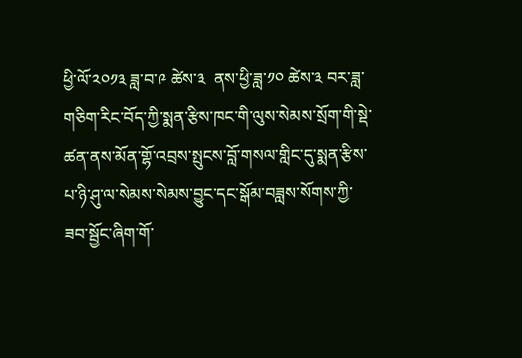ཕྱི་ལོ་༢༠༡༣ ཟླ་བ་༩ ཚེས་༣  ནས་ཕྱི་ཟླ་༡༠ ཚེས་༣ བར་ཟླ་གཅིག་རིང་བོད་ཀྱི་སྨན་རྩིས་ཁང་གི་ལུས་སེམས་སྲོག་གི་སྡེ་ཚན་ནས་མོན་གྷོ་འབྲས་སྤུངས་བློ་གསལ་གླིང་དུ་སྨན་རྩིས་པ་ཉི་ཤུ་ལ་སེམས་སེམས་བྱུང་དང་སྒོམ་བཟླས་སོགས་ཀྱི་ཟབ་སྦྱོང་ཞིག་གོ་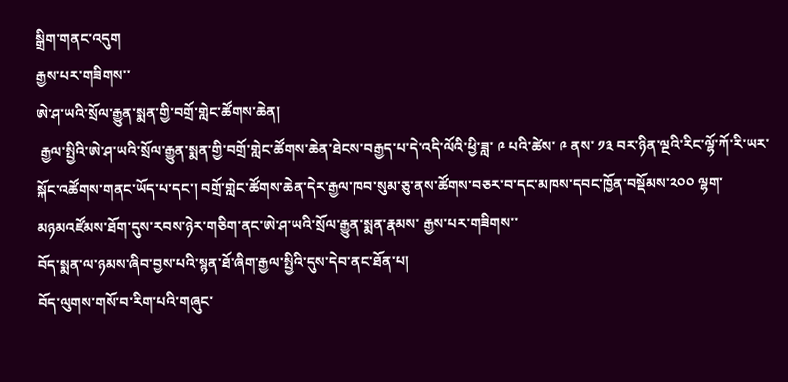སྒྲིག་གནང་འདུག
རྒྱས་པར་གཟིགས་་
ཨེ་ཤ་ཡའི་སྲོལ་རྒྱུན་སྨན་གྱི་བགྲོ་གླེང་ཚོགས་ཆེན།
 རྒྱལ་སྤྱིའི་ཨེ་ཤ་ཡའི་སྲོལ་རྒྱུན་སྨན་གྱི་བགྲོ་གླེང་ཚོགས་ཆེན་ཐེངས་བརྒྱད་པ་དེ་འདི་ལོའི་ཕྱི་ཟླ་ ༩ པའི་ཚེས་ ༩ ནས་ ༡༣ བར་ཉིན་ལྔའི་རིང་ལྷོ་ཀོ་རི་ཡར་སྐོང་འཚོགས་གནང་ཡོད་པ་དང་། བགྲོ་གླེང་ཚོགས་ཆེན་དེར་རྒྱལ་ཁབ་སུམ་ཅུ་ནས་ཚོགས་བཅར་བ་དང་མཁས་དབང་ཁྱོན་བསྡོམས་༢༠༠ ལྷག་མཉམའཛོམས་ཐོག་དུས་རབས་ཉེར་གཅིག་ནང་ཨེ་ཤ་ཡའི་སྲོལ་རྒྱུན་སྨན་རྣམས་ རྒྱས་པར་གཟིགས་་
བོད་སྨན་ལ་ཉམས་ཞིབ་བྱས་པའི་སྙན་ཐོ་ཞིག་རྒྱལ་སྤྱིའི་དུས་དེབ་ནང་ཐོན་པ།
བོད་ལུགས་གསོ་བ་རིག་པའི་གཞུང་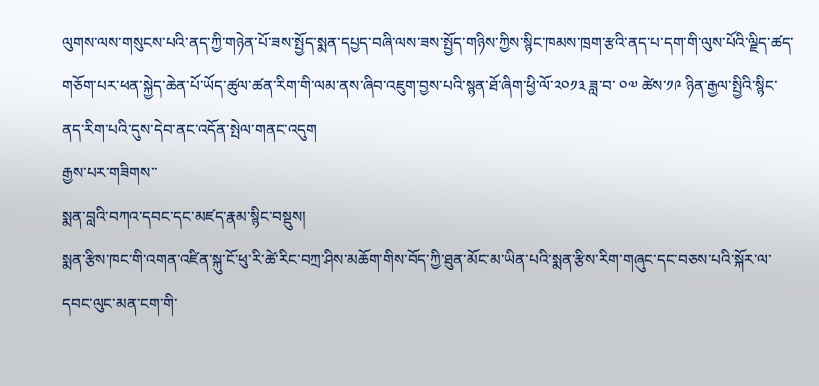ལུགས་ལས་གསུངས་པའི་ནད་ཀྱི་གཉེན་པོ་ཟས་སྤྱོད་སྨན་དཔྱད་བཞི་ལས་ཟས་སྤྱོད་གཉིས་ཀྱིས་སྙིང་ཁམས་ཁྲག་རྩའི་ནད་པ་དག་གི་ལུས་པོའི་ལྗིད་ཚད་གཅོག་པར་ཕན་སྐྱེད་ཆེན་པོ་ཡོད་ཚུལ་ཚན་རིག་གི་ལམ་ནས་ཞིབ་འཇུག་བྱས་པའི་སྙན་ཐོ་ཞིག་ཕྱི་ལོ་༢༠༡༣ ཟླ་བ་ ༠༧ ཚེས་༡༩ ཉིན་རྒྱལ་སྤྱིའི་སྙིང་ནད་རིག་པའི་དུས་དེབ་ནང་འདོན་སྤེལ་གནང་འདུག
རྒྱས་པར་གཟིགས་་
སྨན་བླའི་བཀའ་དབང་དང་མཛད་རྣམ་སྙིང་བསྡུས།
སྨན་རྩིས་ཁང་གི་འགན་འཛིན་སྐུ་ངོ་ཕུ་རི་ཚེ་རིང་བཀྲ་ཤིས་མཆོག་གིས་བོད་ཀྱི་ཐུན་མོང་མ་ཡིན་པའི་སྨན་རྩིས་རིག་གཞུང་དང་བཅས་པའི་སྐོར་ལ་དབང་ལུང་མན་ངག་གི་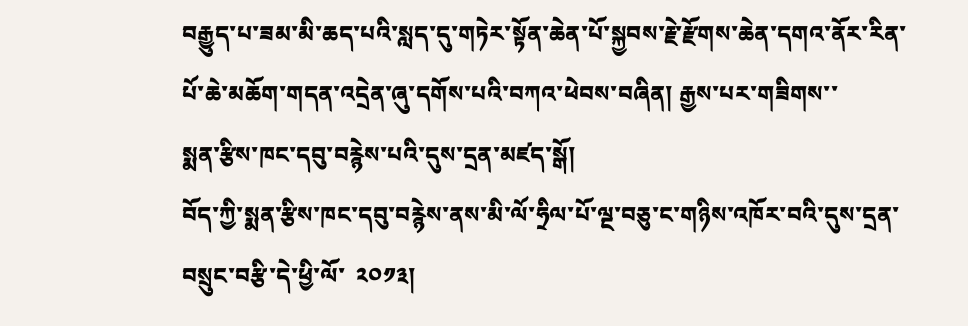བརྒྱུད་པ་ཟམ་མི་ཆད་པའི་སླད་དུ་གཏེར་སྟོན་ཆེན་པོ་སྐྱབས་རྗེ་རྫོགས་ཆེན་དགའ་ནོར་རིན་པོ་ཆེ་མཆོག་གདན་འདྲེན་ཞུ་དགོས་པའི་བཀའ་ཕེབས་བཞིན། རྒྱས་པར་གཟིགས་་
སྨན་རྩིས་ཁང་དབུ་བརྙེས་པའི་དུས་དྲན་མཛད་སྒོ།
བོད་ཀྱི་སྨན་རྩིས་ཁང་དབུ་བརྙེས་ནས་མི་ལོ་ཧྲིལ་པོ་ལྔ་བཅུ་ང་གཉིས་འཁོར་བའི་དུས་དྲན་བསྲུང་བརྩི་དེ་ཕྱི་ལོ་  ༢༠༡༣།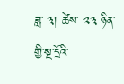ཟླ་ ༣། ཚེས་ ༢༣ ཉིན་གྱི་སྔ་དྲོའི་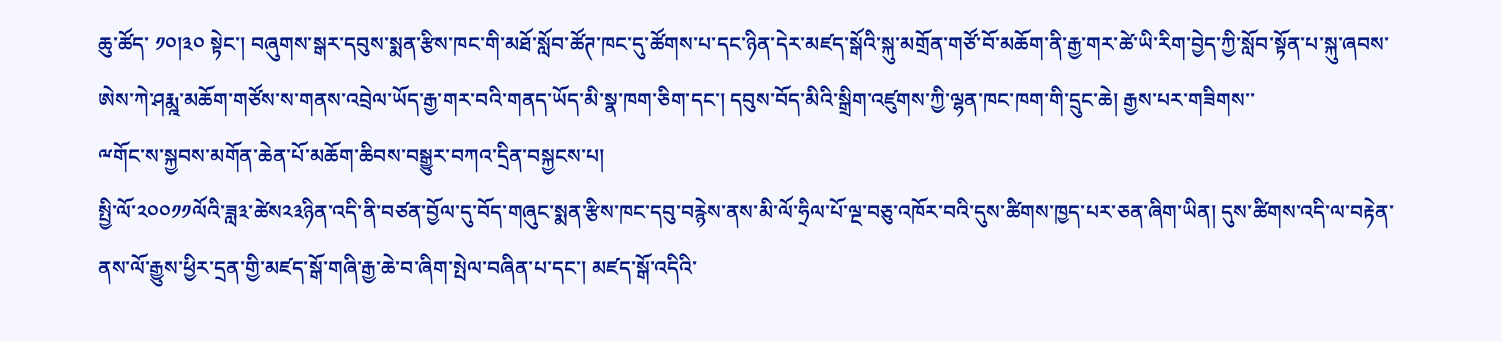ཆུ་ཚོད་ ༡༠།༣༠ སྟེང་། བཞུགས་སྒར་དབུས་སྨན་རྩིས་ཁང་གི་མཐོ་སློབ་ཚོཊ་ཁང་དུ་ཚོགས་པ་དང་ཉིན་དེར་མཛད་སྒོའི་སྐུ་མགྲོན་གཙོ་བོ་མཆོག་ནི་རྒྱ་གར་ཚེ་ཡི་རིག་བྱེད་ཀྱི་སློབ་སྟོན་པ་སྐུ་ཞབས་ཨེས་ཀེ་ཤརྨྰ་མཆོག་གཙོས་ས་གནས་འབྲེལ་ཡོད་རྒྱ་གར་བའི་གནད་ཡོད་མི་སྣ་ཁག་ཅིག་དང་། དབུས་བོད་མིའི་སྒྲིག་འཛུགས་ཀྱི་ལྷན་ཁང་ཁག་གི་དྲུང་ཆེ། རྒྱས་པར་གཟིགས་་
ྋགོང་ས་སྐྱབས་མགོན་ཆེན་པོ་མཆོག་ཆིབས་བསྒྱུར་བཀའ་དྲིན་བསྐྱངས་པ།
སྤྱི་ལོ་༢༠༠༡༡ལོའི་ཟླ༣་ཚེས༢༣ཉིན་འདི་ནི་བཙན་བྱོལ་དུ་བོད་གཞུང་སྨན་རྩིས་ཁང་དབུ་བརྙེས་ནས་མི་ལོ་ཧྲིལ་པོ་ལྔ་བཅུ་འཁོར་བའི་དུས་ཚིགས་ཁྱད་པར་ཅན་ཞིག་ཡིན། དུས་ཚིགས་འདི་ལ་བརྟེན་ནས་ལོ་རྒྱུས་ཕྱིར་དྲན་གྱི་མཛད་སྒོ་གཞི་རྒྱ་ཆེ་བ་ཞིག་སྤེལ་བཞིན་པ་དང་། མཛད་སྒོ་འདིའི་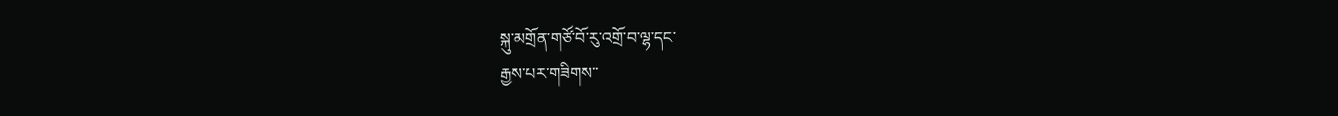སྐུ་མགྲོན་གཙོ་བོ་རུ་འགྲོ་བ་ལྷ་དང་
རྒྱས་པར་གཟིགས་་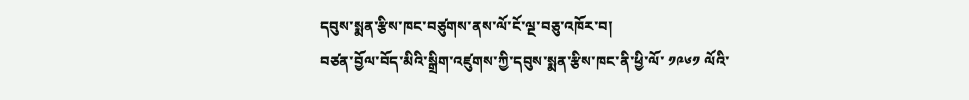དབུས་སྨན་རྩིས་ཁང་བཙུགས་ནས་ལོ་ངོ་ལྔ་བཅུ་འཁོར་བ།
བཙན་བྱོལ་བོད་མིའི་སྒྲིག་འཛུགས་ཀྱི་དབུས་སྨན་རྩིས་ཁང་ནི་ཕྱི་ལོ་ ༡༩༦༡ ལོའི་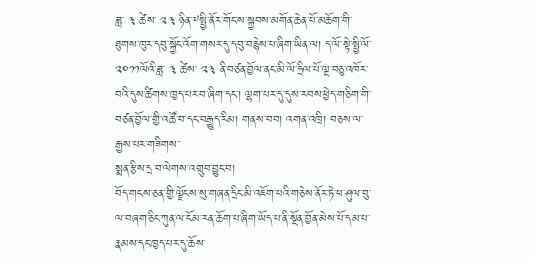ཟླ་ ༣ ཚེས་ ༢༣ ཉིན་༸སྤྱི་ནོར་གོང་ས་སྐྱབས་མགོན་ཆེན་པོ་མཆོག་གི་ཐུགས་ཁུར་དབུ་སྐྱོང་འོག་གསར་དུ་དབུ་བརྙེས་པ་ཞིག་ཡིན་ལ། ད་ལོ་སྟེ་སྤྱི་ལོ་༢༠༡༡ལོའི་ཟླ་ ༣ ཚེས་ ༢༣ ནི་བཙན་བྱོལ་ནང་མི་ལོ་ཧྲིལ་པོ་ལྔ་བཅུ་འཁོར་བའི་དུས་ཚིགས་ཁྱད་པར་བ་ཞིག་དང་། ལྷག་པར་དུ་དུས་རབས་ཕྱེད་གཅིག་གི་བཙན་བྱོལ་གྱི་འཚོ་བ་དང་བརྒྱུད་རིམ། གནས་བབ། འགན་འཁྲི། བཅས་ལ་
རྒྱས་པར་གཟིགས་་
སྨན་རྩིས་དྲ་བ་ལེགས་འགྲུབ་བྱུང་བ།
བོད་གངས་ཅན་གྱི་ལྗོངས་སུ་གཞན་དྲིང་མི་འཇོག་པའི་གཅེས་ནོར་ཏེ་ཕ་ཤུལ་བུ་ལ་བཞག་ཅིང་ཀུན་ལ་ངོམ་རན་ཆོག་པ་ཞིག་ཡོད་པ་ནི་སྔོན་བྱོན་མེས་པོ་དམ་པ་རྣམས་དང་ཁྱད་པར་དུ་ཆོས་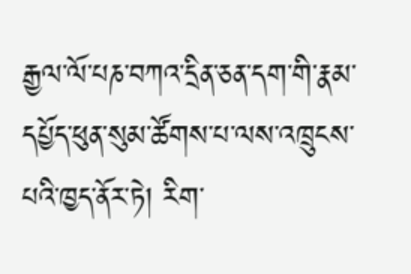རྒྱལ་ལོ་པཎ་བཀའ་དྲིན་ཅན་དག་གི་རྣམ་དཔྱོད་ཕུན་སུམ་ཚོགས་པ་ལས་འཁྲུངས་པའི་ཁྱད་ནོར་ཏེ། རིག་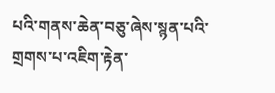པའི་གནས་ཆེན་བཅུ་ཞེས་སྙན་པའི་གྲགས་པ་འཇིག་རྟེན་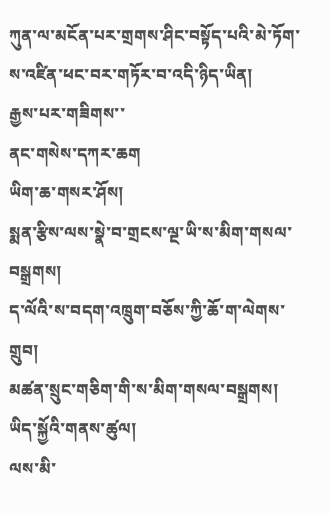ཀུན་ལ་མངོན་པར་གྲགས་ཤིང་བསྟོད་པའི་མེ་ཏོག་ས་འཛིན་ཕང་བར་གཏོར་བ་འདི་ཉིད་ཡིན།
རྒྱས་པར་གཟིགས་་
ནང་གསེས་དཀར་ཆག
ཡིག་ཆ་གསར་ཤོས།
སྨན་རྩིས་ལས་སྣེ་བ་གྲངས་ལྔ་ཡི་ས་མིག་གསལ་བསྒྲགས།
ད་ལོའི་ས་བདག་འཁྲུག་བཅོས་ཀྱི་ཆོ་ག་ལེགས་གྲུབ།
མཚན་སྲུང་གཅིག་གི་ས་མིག་གསལ་བསྒྲགས།
ཡིད་སྐྱོའི་གནས་ཚུལ།
ལས་མི་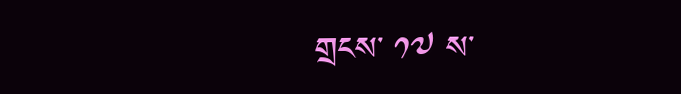གྲངས་ ༡༧ ས་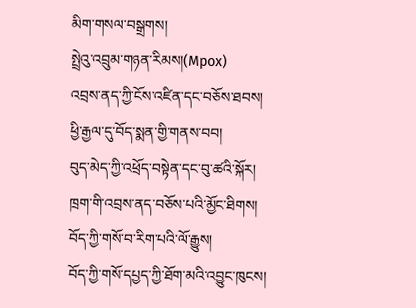མིག་གསལ་བསྒྲགས།
སྤྲེའུ་འབྲུམ་གཉན་རིམས།(Mpox)
འབྲས་ནད་ཀྱི་ངོས་འཛིན་དང་བཅོས་ཐབས།
ཕྱི་རྒྱལ་དུ་བོད་སྨན་གྱི་གནས་བབ།
བུད་མེད་ཀྱི་འཕྲོད་བསྟེན་དང་བུ་ཚའི་སྐོར།
ཁྲག་གི་འབྲས་ནད་བཅོས་པའི་མྱོང་ཐིགས།
བོད་ཀྱི་གསོ་བ་རིག་པའི་ལོ་རྒྱུས།
བོད་ཀྱི་གསོ་དཔྱད་ཀྱི་ཐོག་མའི་འབྱུང་ཁུངས།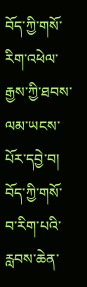བོད་ཀྱི་གསོ་རིག་འཕེལ་རྒྱས་ཀྱི་ཐབས་ལམ་ཡངས་པོར་དབྱེ་བ།
བོད་ཀྱི་གསོ་བ་རིག་པའི་རླབས་ཆེན་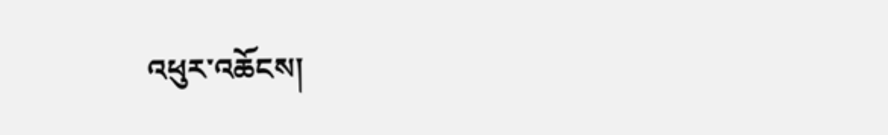འཕུར་འཆོངས།